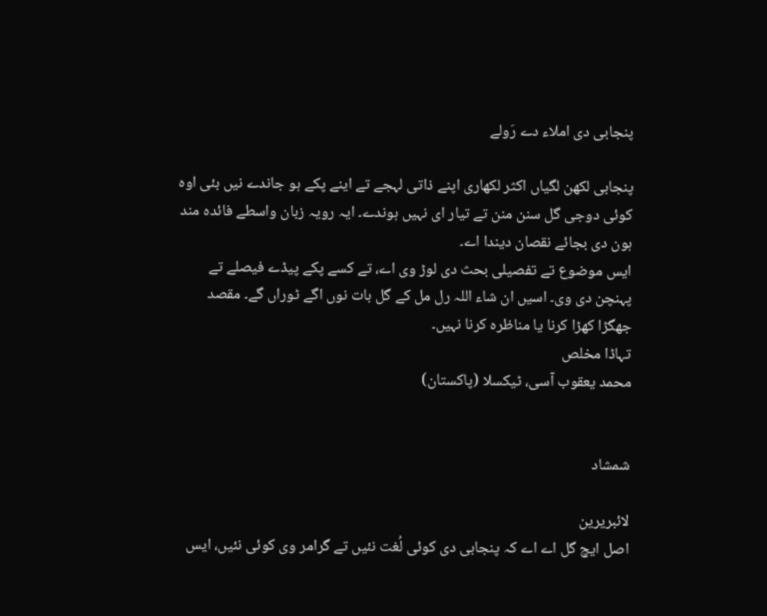پنجابی دی املاء دے رَولے

پنجابی لکھن لگیاں اکثر لکھاری اپنے ذاتی لہجے تے اینے پکے ہو جاندے نیں بئی اوہ کوئی دوجی گل سنن منن تے تیار ای نہیں ہوندے۔ ایہ رویہ زبان واسطے فائدہ مند ہون دی بجائے نقصان دیندا اے۔
ایس موضوع تے تفصیلی بحث دی لوڑ وی اے، تے کسے پکے پیڈے فیصلے تے پہنچن دی وی۔ اسیں ان شاء اللہ رل مل کے گل بات نوں اگے ٹوراں گے۔ مقصد جھگڑا کھڑا کرنا یا مناظرہ کرنا نہیں۔
تہاڈا مخلص
محمد یعقوب آسی، ٹیکسلا (پاکستان)


شمشاد

لائبریرین
اصل ایچ گل اے اے کہ پنجابی دی کوئی لُغت نئیں تے گرامر وی کوئی نئیں، ایس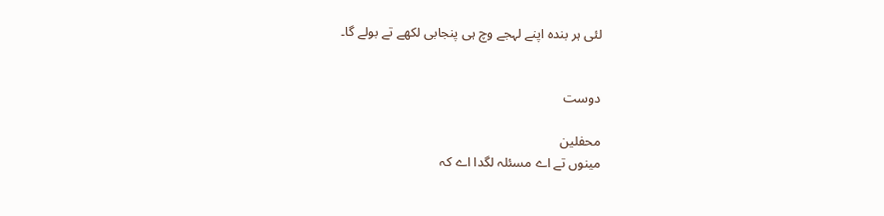لئی ہر بندہ اپنے لہجے وچ ہی پنجابی لکھے تے بولے گا۔


دوست

محفلین
مینوں تے اے مسئلہ لگدا اے کہ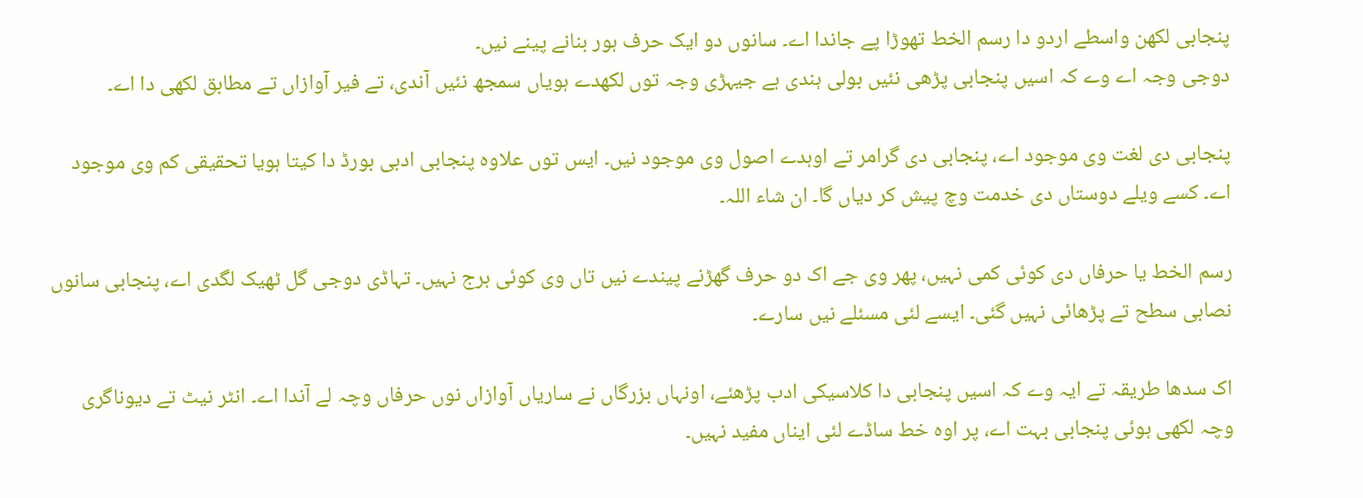پنجابی لکھن واسطے اردو دا رسم الخط تھوڑا پے جاندا اے۔ سانوں دو ایک حرف ہور بنانے پینے نیں۔
دوجی وجہ اے وے کہ اسیں پنجابی پڑھی نئیں بولی ہندی ہے جیہڑی وجہ توں لکھدے ہویاں سمجھ نئیں آندی، تے فیر آوازاں تے مطابق لکھی دا اے۔

پنجابی دی لغت وی موجود اے، پنجابی دی گرامر تے اوہدے اصول وی موجود نیں۔ ایس توں علاوہ پنجابی ادبی بورڈ دا کیتا ہویا تحقیقی کم وی موجود اے۔ کسے ویلے دوستاں دی خدمت وچ پیش کر دیاں گا۔ ان شاء اللہ۔

رسم الخط یا حرفاں دی کوئی کمی نہیں، پھر وی جے اک دو حرف گھڑنے پیندے نیں تاں وی کوئی ہرج نہیں۔ تہاڈی دوجی گل ٹھیک لگدی اے، پنجابی سانوں نصابی سطح تے پڑھائی نہیں گئی۔ ایسے لئی مسئلے نیں سارے۔

اک سدھا طریقہ تے ایہ وے کہ اسیں پنجابی دا کلاسیکی ادب پڑھئے، اونہاں بزرگاں نے ساریاں آوازاں نوں حرفاں وچہ لے آندا اے۔ انٹر نیٹ تے دیوناگری وچہ لکھی ہوئی پنجابی بہت اے، پر اوہ خط ساڈے لئی ایناں مفید نہیں۔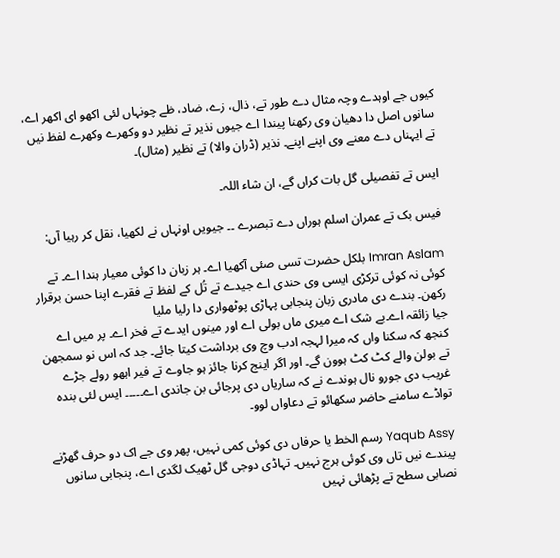کیوں جے اوہدے وچہ مثال دے طور تے، ذال، زے، ضاد، ظے چونہاں لئی اکھو ای اکھر اے، سانوں اصل دا دھیان وی رکھنا پیندا اے جیوں نذیر تے نظیر دو وکھرے وکھرے لفظ نیں تے ایہناں دے معنے وی اپنے اپنے۔ نذیر (ڈران والا) تے نظیر (مثال)۔

ایس تے تفصیلی گل بات کراں گے، ان شاء اللہ۔

فیس بک تے عمران اسلم ہوراں دے تبصرے ۔۔ جیویں اونہاں نے لکھیا، نقل کر رہیا آں:

Imran Aslam بلکل حضرت تسی صئی آکھیا اے۔ ہر زبان دا کوئی معیار ہندا اے۔ تے کوئی نہ کوئی ترکڑی ایسی وی حندی اے جیدے تے تُل کے لفظ تے فقرے اپنا حسن برقرار رکھن۔ بندے دی مادری زبان پنجابی پہاڑی پوٹھواری دا رلیا ملیا
جیا زائقہ اے۔بے شک اے میری ماں بولی اے اور مینوں ایدے تے فخر اے۔ پر میں اے کنجھ کہ سکنا واں کہ میرا لہجہ ادب وچ وی برداشت کیتا جائے۔ جد کہ اس نو سمجھن تے بولن والے کٹ کٹ ہوون گے۔ اور اگر اینج کرنا جائز ہو جاوے تے فیر اہھو رولے جڑے غریب دی جورو نال ہوندے نے کہ ساریاں دی پرجائی بن جاندی اے۔۔۔۔۔ ایس لئی بندہ تواڈے سامنے حاضر سکھائو تے دعاواں لوو۔

Yaqub Assy رسم الخط یا حرفاں دی کوئی کمی نہیں، پھر وی جے اک دو حرف گھڑنے پیندے نیں تاں وی کوئی ہرج نہیں۔ تہاڈی دوجی گل ٹھیک لگدی اے، پنجابی سانوں نصابی سطح تے پڑھائی نہیں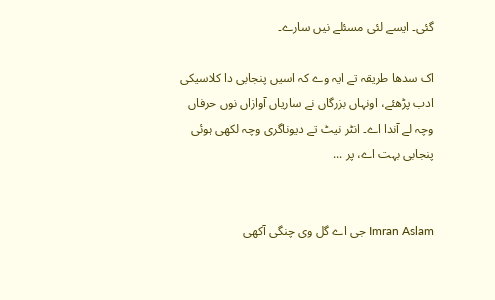گئی۔ ایسے لئی مسئلے نیں سارے۔

اک سدھا طریقہ تے ایہ وے کہ اسیں پنجابی دا کلاسیکی ادب پڑھئے، اونہاں بزرگاں نے ساریاں آوازاں نوں حرفاں وچہ لے آندا اے۔ انٹر نیٹ تے دیوناگری وچہ لکھی ہوئی پنجابی بہت اے، پر ...


Imran Aslam جی اے گل وی چنگی آکھی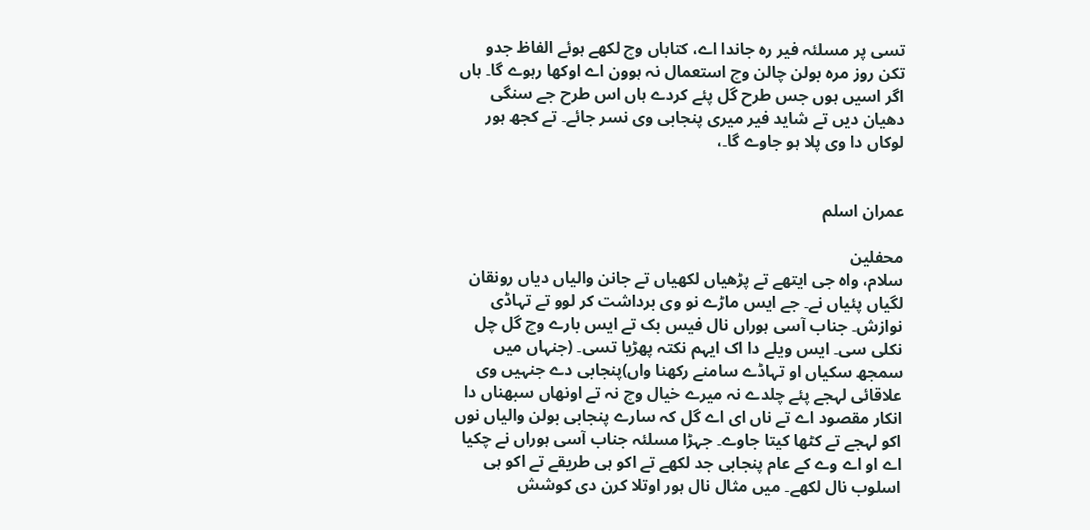تسی پر مسلئہ فیر رہ جاندا اے، کتاباں وچ لکھے ہوئے الفاظ جدو تکن روز مرہ بولن چالن وچ استعمال نہ ہوون اے اوکھا رہوے گا۔ ہاں اگر اسیں ہوں جس طرح گل پئے کردے ہاں اس طرح جے سنگی دھیان دیں تے شاید فیر میری پنجابی وی نسر جائے۔ تے کجھ ہور لوکاں دا وی پلا ہو جاوے گا۔،


عمران اسلم

محفلین
سلام، واہ جی ایتھے تے پڑھیاں لکھیاں تے جانن والیاں دیاں رونقان لگیاں پئیاں نے۔ جے ایس ماڑے نو وی برداشت کر لوو تے تہاڈی نوازش۔ جناب آسی ہوراں نال فیس بک تے ایس بارے وچ گل چل نکلی سی۔ ایس ویلے دا اک ایہم نکتہ پھڑیا تسی۔ (جنہاں میں سمجھ سکیاں او تہاڈے سامنے رکھنا واں)پنجابی دے جنہیں وی علاقائی لہجے پئے چلدے نہ میرے خیال وچ نہ تے اونھاں سبھناں دا انکار مقصود اے تے ناں ای اے گل کہ سارے پنجابی بولن والیاں نوں اکو لہجے تے کٹھا کیتا جاوے۔ جہڑا مسلئہ جناب آسی ہوراں نے چکیا اے او اے وے کے عام پنجابی جد لکھے تے اکو ہی طریقے تے اکو ہی اسلوب نال لکھے۔ میں مثال نال ہور اوتلا کرن دی کوشش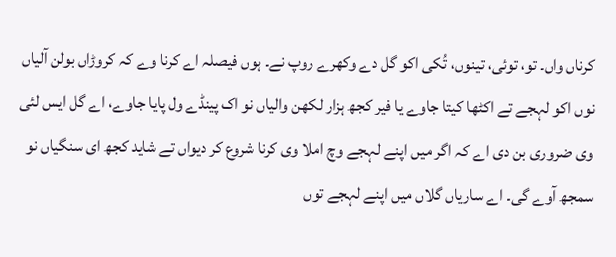کرناں واں۔ تو، توئی، تینوں، تُکی اکو گل دے وکھرے روپ نے۔ ہوں فیصلہ اے کرنا وے کہ کروڑاں بولن آلیاں نوں اکو لہجے تے اکٹھا کیتا جاوے یا فیر کجھ ہزار لکھن والیاں نو اک پینڈے ول پایا جاوے، اے گل ایس لئی وی ضروری بن دی اے کہ اگر میں اپنے لہجے وچ املا وی کرنا شروع کر دیواں تے شاید کجھ ای سنگیاں نو سمجھ آوے گی۔ اے ساریاں گلاں میں اپنے لہجے توں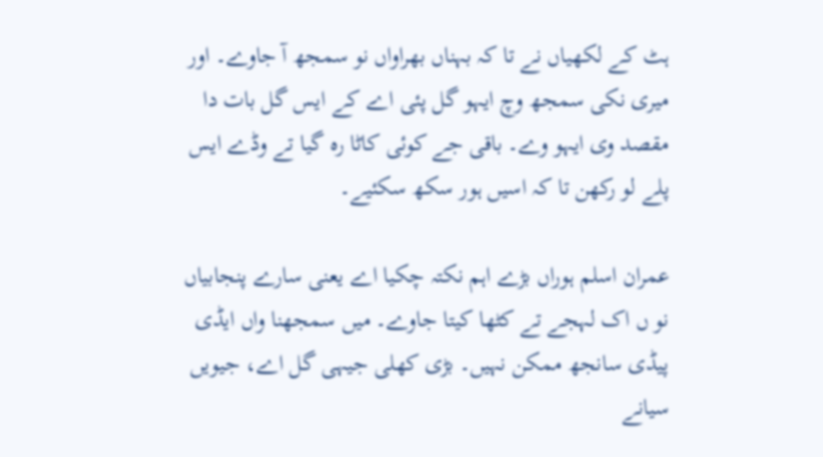ہٹ کے لکھیاں نے تا کہ بہناں بھراواں نو سمجھ آ جاوے۔ اور میری نکی سمجھ وچ ایہو گل پئی اے کے ایس گل بات دا مقصد وی ایہو وے۔ باقی جے کوئی کاٹا رہ گیا تے وڈے ایس پلے لو رکھن تا کہ اسیں ہور سکھ سکئیے۔

عمران اسلم ہوراں بڑے اہم نکتہ چکیا اے یعنی سارے پنجابیاں نو ں اک لہجے تے کٹھا کیتا جاوے۔ میں سمجھنا واں ایڈی پیڈی سانجھ ممکن نہیں۔ بڑی کھلی جیہی گل اے، جیویں سیانے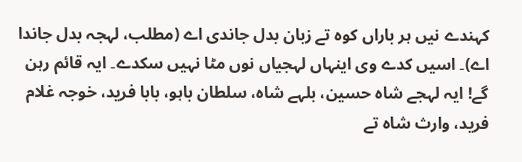کہندے نیں ہر باراں کوہ تے زبان بدل جاندی اے (مطلب، لہجہ بدل جاندا اے)۔ اسیں کدے وی اینہاں لہجیاں نوں مٹا نہیں سکدے۔ ایہ قائم رہن گے! ایہ لہجے شاہ حسین، بلہے شاہ، سلطان باہو، بابا فرید، خوجہ غلام فرید، وارث شاہ تے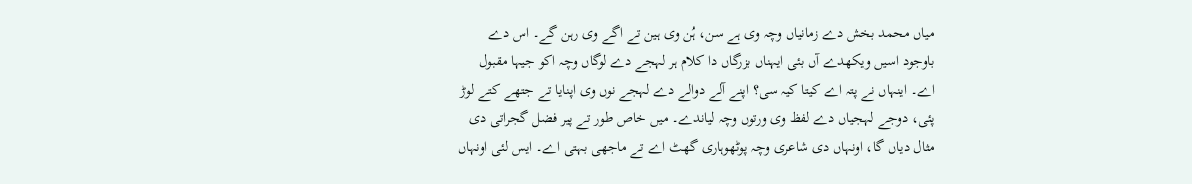میاں محمد بخش دے زمانیاں وچہ وی ہے سن، ہُن وی ہین تے اگے وی رہن گے۔ اس دے باوجود اسیں ویکھدے آں بئی ایہناں بزرگاں دا کلام ہر لہجے دے لوگاں وچہ اکو جیہا مقبول اے۔ اینہاں نے پتہ اے کیتا کیہ سی؟ اپنے آلے دوالے دے لہجے نوں وی اپنایا تے جتھے کتے لوڑ پئی، دوجے لہجیاں دے لفظ وی ورتوں وچہ لیاندے۔ میں خاص طور تے پیر فضل گجراتی دی مثال دیاں گا، اونہاں دی شاعری وچہ پوٹھوہاری گھٹ اے تے ماجھی بہتی اے۔ ایس لئی اونہاں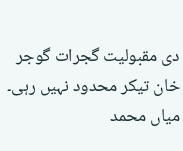دی مقبولیت گجرات گوجر خان تیکر محدود نہیں رہی۔ میاں محمد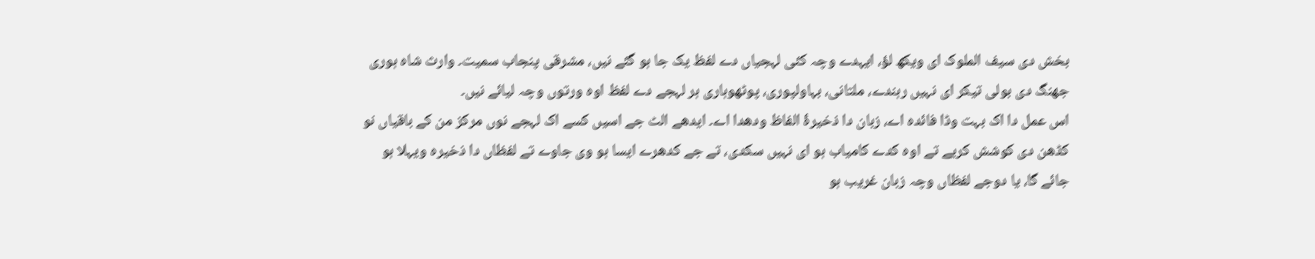بخش دی سیف الملوک ای ویکھ لؤ، ایہدے وچہ کئی لہجیاں دے لفظ یک جا ہو گئے نیں، مشرقی پنجاب سمیت۔ وارث شاہ ہوری جھنگ دی بولی تیکر ای نہیں رہندے، ملتانی، بہاولپوری، پوٹھوہاری ہر لہجے دے لفظ اوہ ورتوں وچہ لیائے نیں۔
اس عمل دا اک بہت وڈا فائدہ اے، زبان دا ذخیرۂ الفاظ ودھدا اے۔ ایدھے الٹ جے اسیں کسے اک لہجے نوں مرکز من کے باقیاں نو کڈھن دی کوشش کریے تے اوہ کدے کامیاب ہو ای نہیں سکدی، تے جے کدھرے ایسا ہو وی جاوے تے لفظاں دا ذخیرہ ویہلا ہو جائے گا، یا دوجے لفظاں وچہ زبان غریب ہو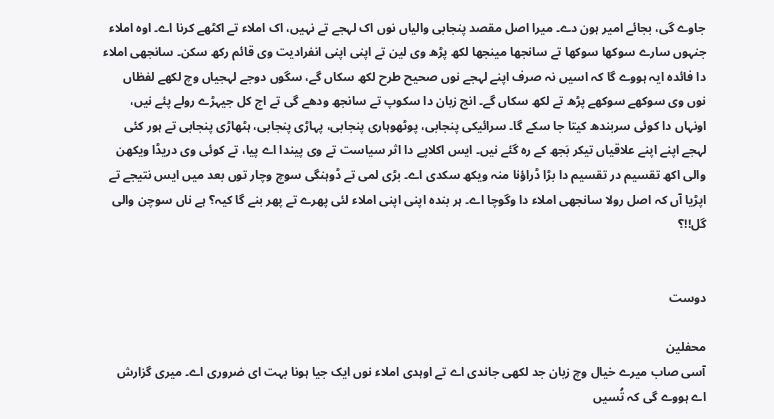جاوے گی، بجائے امیر ہون دے۔ میرا اصل مقصد پنجابی والیاں نوں اک لہجے تے نہیں، اک املاء تے اکٹھے کرنا اے۔ اوہ املاء جنہوں سارے سوکھا سوکھا تے سانجھا مینجھا لکھ پڑھ وی لین تے اپنی اپنی انفرادیت وی قائم رکھ سکن۔ سانجھی املاء دا فائدہ ایہ ہووے گا کہ اسیں نہ صرف اپنے لہجے نوں صحیح طرح لکھ سکاں گے، سگوں دوجے لہجیاں وچ لکھے لفظاں نوں وی سوکھے سوکھے پڑھ تے لکھ سکاں گے۔ انج زبان دا سکوپ تے سانجھ ودھے گی تے اج کل جیہڑے رولے پئے نیں، اونہاں دا کوئی سربندھ کیتا جا سکے گا۔ سرائیکی پنجابی، پوٹھوہاری پنجابی، پہاڑی پنجابی، ہٹھاڑی پنجابی تے ہور کئی لہجے اپنے اپنے علاقیاں تیکر بَجھ کے رہ گئے نیں۔ ایس اکلاپے دا اثر سیاست تے وی پیندا اے پیا، تے کوئی وی دریڈا ویکھن والی اکھ تقسیم در تقسیم دا بڑا ڈراؤنا منہ ویکھ سکدی اے۔ بڑی لمی تے ڈوہنگی سوچ وچار توں بعد میں ایس نتیجے تے اپڑیا آں کہ اصل رولا سانجھی املاء دا وگوچا اے۔ ہر بندہ اپنی اپنی املاء لئی پھرے تے پھر بنے گا کیہ؟ ہے ناں سوچن والی گل!!؟


دوست

محفلین
آسی صاب میرے خیال وچ زبان جد لکھی جاندی اے تے اوہدی املاء نوں ایک جیا ہونا بہت ای ضروری اے۔ میری گزارش اے ہووے گی کہ تُسیں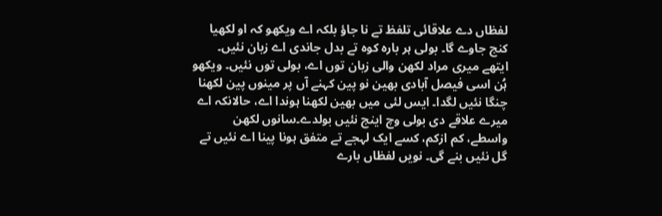لفظاں دے علاقائی تلفظ تے نا جاؤ بلکہ اے ویکھو کہ او لکھیا کنج جاوے گا۔ بولی ہر بارہ کوہ تے بدل جاندی اے زبان نئیں۔ ایتھے میری مراد لکھن والی زبان توں اے، بولی توں نئیں۔ ویکھو ہُن اسی فیصل آبادی بھین نو پین کہنے آں پر مینوں پین لکھنا چنگا نئیں لگدا۔ ایس لئی میں بھین لکھنا ہوندا اے، حالانکہ اے میرے علاقے دی بولی وچ اینج نئیں بولدے۔سانوں لکھن واسطے، کم ازکم، کسے ایک لہجے تے متفق ہونا پینا اے نئیں تے گل نئیں بنے گی۔ نویں لفظاں بارے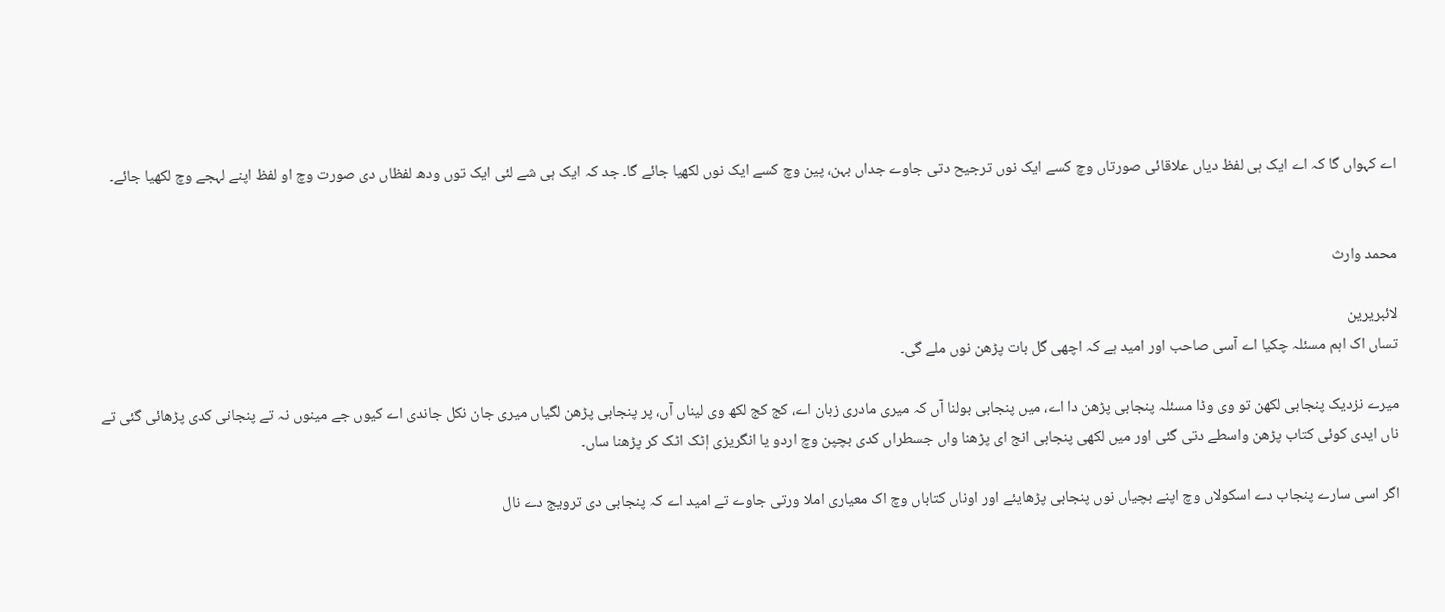اے کہواں گا کہ اے ایک ہی لفظ دیاں علاقائی صورتاں وچ کسے ایک نوں ترجیح دتی جاوے جداں بہن، پین وچ کسے ایک نوں لکھیا جائے گا۔ جد کہ ایک ہی شے لئی ایک توں ودھ لفظاں دی صورت وچ او لفظ اپنے لہجے وچ لکھیا جائے۔


محمد وارث

لائبریرین
تساں اک اہم مسئلہ چکیا اے آسی صاحب اور امید ہے کہ اچھی گل بات پڑھن نوں ملے گی۔

میرے نزدیک پنجابی لکھن تو وی وڈا مسئلہ پنجابی پڑھن دا اے، میں پنجابی بولنا آں کہ میری مادری زبان اے، کج کج لکھ وی لیناں آں، پر پنجابی پڑھن لگیاں میری جان نکل جاندی اے کیوں جے مینوں نہ تے پنجانی کدی پڑھائی گئی تے ناں ایدی کوئی کتاب پڑھن واسطے دتی گئی اور میں لکھی پنجابی انج ای پڑھنا واں جسطراں کدی بچپن وچ اردو یا انگریزی اٖٹک اٹک کر پڑھنا ساں۔

اگر اسی سارے پنجاب دے اسکولاں وچ اپنے بچیاں نوں پنجابی پڑھایئے اور اوناں کتاباں وچ اک معیاری املا ورتی جاوے تے امید اے کہ پنجابی دی ترویج دے نال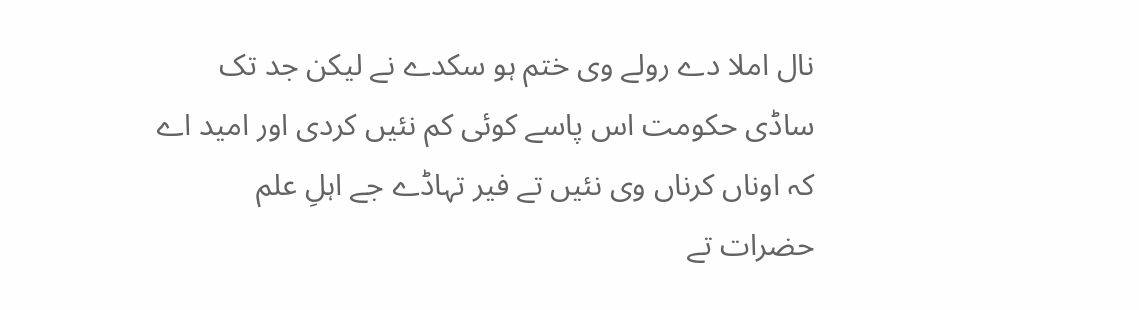نال املا دے رولے وی ختم ہو سکدے نے لیکن جد تک ساڈی حکومت اس پاسے کوئی کم نئیں کردی اور امید اے کہ اوناں کرناں وی نئیں تے فیر تہاڈے جے اہلِ علم حضرات تے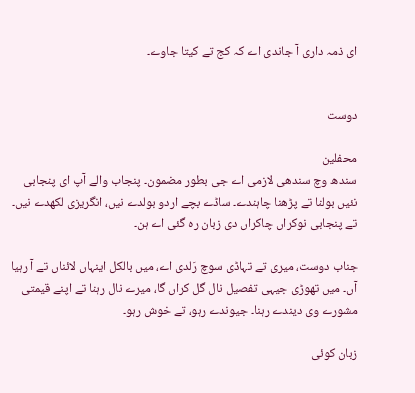ای ذمہ داری آ جاندی اے کہ کج تے کیتا جاوے۔


دوست

محفلین
سندھ وچ سندھی لازمی اے جی بطور مضمون۔ پنجاب والے آپ ای پنجابی نئیں بولنا تے پڑھنا چاہندے۔ ساڈے بچے اردو بولدے نیں، انگریزی لکھدے نیں۔ تے پنجابی نوکراں چاکراں دی زبان رہ گئی اے ہن۔

جناب دوست، میری تے تہاڈی سوچ رَلدی اے، میں بالکل اینہاں لائناں تے آ رہیا آں۔ میں تھوڑی جیہی تفصیل نال گل کراں گا، میرے نال رہنا تے اپنے قیمتی مشورے وی دیندے رہنا۔ جیوندے رہو، تے خوش رہو۔

زبان کوئی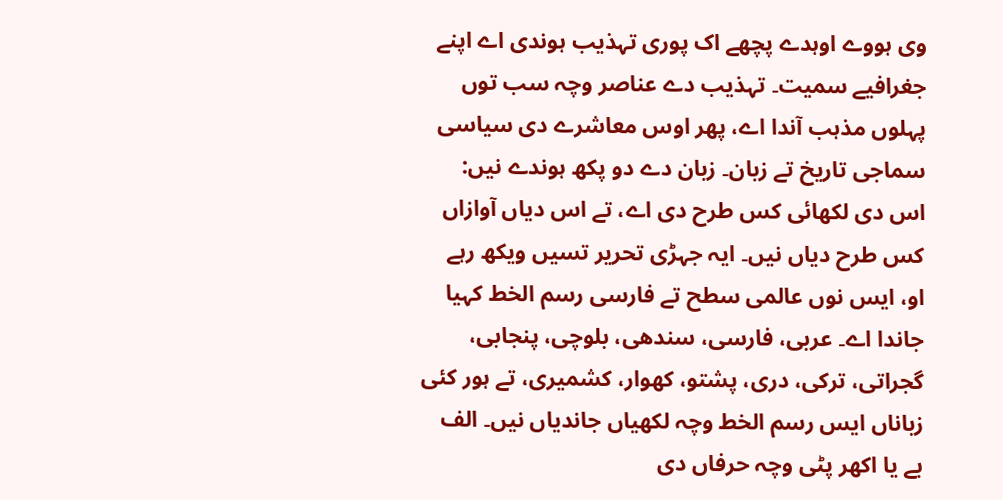وی ہووے اوہدے پچھے اک پوری تہذیب ہوندی اے اپنے جغرافیے سمیت۔ تہذیب دے عناصر وچہ سب توں پہلوں مذہب آندا اے، پھر اوس معاشرے دی سیاسی سماجی تاریخ تے زبان۔ زبان دے دو پکھ ہوندے نیں: اس دی لکھائی کس طرح دی اے، تے اس دیاں آوازاں کس طرح دیاں نیں۔ ایہ جہڑی تحریر تسیں ویکھ رہے او، ایس نوں عالمی سطح تے فارسی رسم الخط کہیا جاندا اے۔ عربی، فارسی، سندھی، بلوچی، پنجابی، گجراتی، ترکی، دری، پشتو، کھوار، کشمیری، تے ہور کئی زباناں ایس رسم الخط وچہ لکھیاں جاندیاں نیں۔ الف بے یا اکھر پٹی وچہ حرفاں دی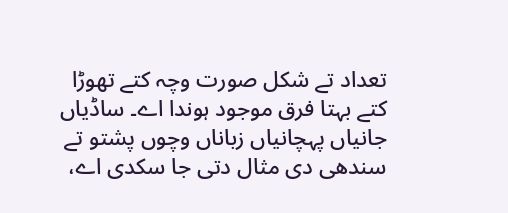تعداد تے شکل صورت وچہ کتے تھوڑا کتے بہتا فرق موجود ہوندا اے۔ ساڈیاں جانیاں پہچانیاں زباناں وچوں پشتو تے سندھی دی مثال دتی جا سکدی اے،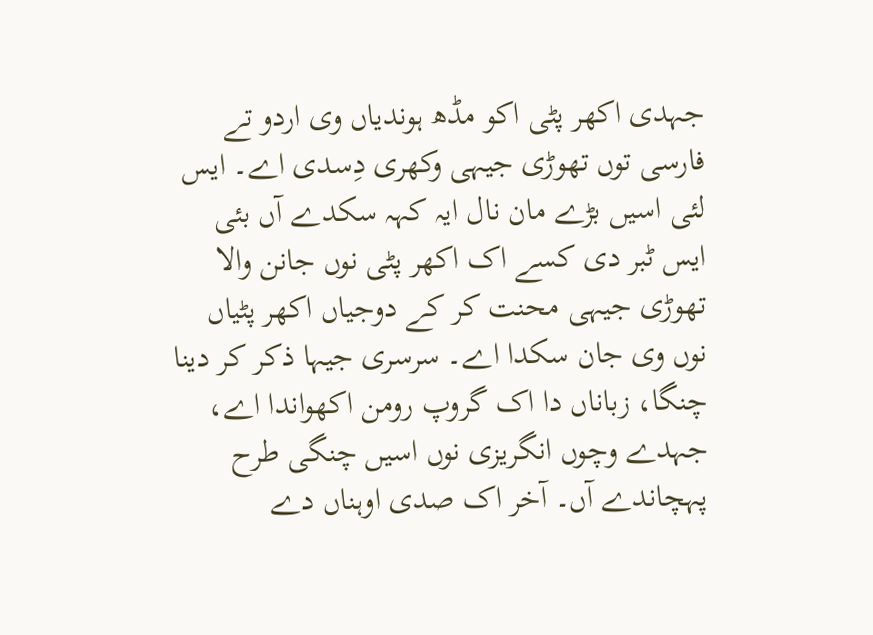جہدی اکھر پٹی اکو مڈھ ہوندیاں وی اردو تے فارسی توں تھوڑی جیہی وکھری دِسدی اے۔ ایس لئی اسیں بڑے مان نال ایہ کہہ سکدے آں بئی ایس ٹبر دی کسے اک اکھر پٹی نوں جانن والا تھوڑی جیہی محنت کر کے دوجیاں اکھر پٹیاں نوں وی جان سکدا اے۔ سرسری جیہا ذکر کر دینا چنگا، زباناں دا اک گروپ رومن اکھواندا اے، جہدے وچوں انگریزی نوں اسیں چنگی طرح پہچاندے آں۔ آخر اک صدی اوہناں دے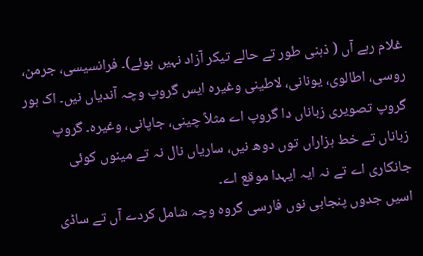غلام رہے آں ( ذہنی طور تے حالے تیکر آزاد نہیں ہوئے)۔ فرانسیسی، جرمن، روسی، اطالوی، یونانی، لاطینی وغیرہ ایس گروپ وچہ آندیاں نیں۔ اک ہور گروپ تصویری زباناں دا گروپ اے مثلاً چینی، جاپانی، وغیرہ۔ گروپ زباناں تے خط ہزاراں توں دوھ نیں، ساریاں نال نہ تے مینوں کوئی جانکاری اے تے نہ ایہ ایہدا موقع اے۔
اسیں جدوں پنجابی نوں فارسی گروہ وچہ شامل کردے آں تے ساڈی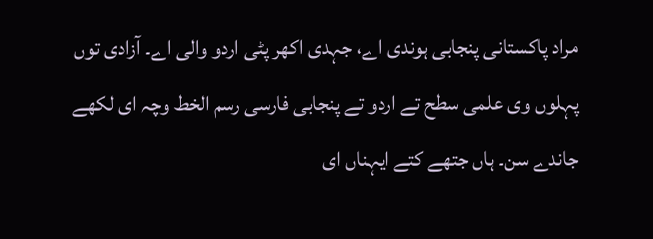مراد پاکستانی پنجابی ہوندی اے، جہدی اکھر پٹی اردو والی اے۔ آزادی توں پہلوں وی علمی سطح تے اردو تے پنجابی فارسی رسم الخط وچہ ای لکھے جاندے سن۔ ہاں جتھے کتے ایہناں ای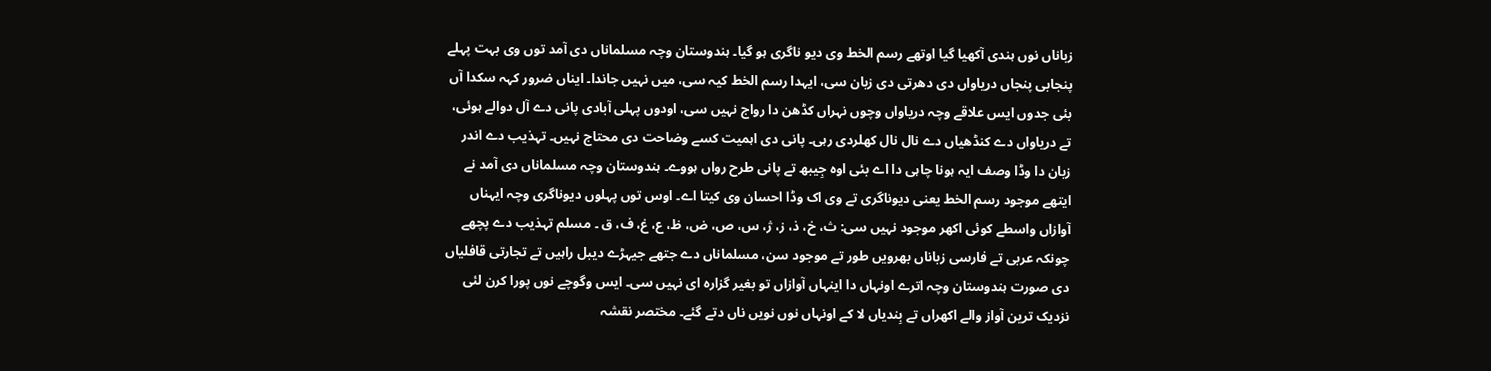زباناں نوں ہندی آکھیا گیا اوتھے رسم الخط وی دیو ناگری ہو گیا۔ ہندوستان وچہ مسلماناں دی آمد توں وی بہت پہلے پنجابی پنجاں دریاواں دی دھرتی دی زبان سی، ایہدا رسم الخط کیہ سی، میں نہیں جاندا۔ ایناں ضرور کہہ سکدا آں بئی جدوں ایس علاقے وچہ دریاواں وچوں نہراں کڈھن دا رواج نہیں سی، اودوں پہلی آبادی پانی دے آل دوالے ہوئی، تے دریاواں دے کنڈھیاں دے نال نال کھلردی رہی۔ پانی دی اہمیت کسے وضاحت دی محتاج نہیں۔ تہذیب دے اندر زبان دا وڈا وصف ایہ ہونا چاہی دا اے بئی اوہ جِیبھ تے پانی طرح رواں ہووے۔ ہندوستان وچہ مسلماناں دی آمد نے ایتھے موجود رسم الخط یعنی دیوناگری تے وی اک وڈا احسان وی کیتا اے۔ اوس توں پہلوں دیوناگری وچہ ایہناں آوازاں واسطے کوئی اکھر موجود نہیں سی: ث، خ، ذ، ز، ژ، س، ص، ض، ظ، ع، غ، ف، ق ۔ مسلم تہذیب دے پچھے چونکہ عربی تے فارسی زباناں بھرویں طور تے موجود سن، مسلماناں دے جتھے جیہڑے دیبل راہیں تے تجارتی قافلیاں دی صورت ہندوستان وچہ اترے اونہاں دا اینہاں آوازاں تو بغیر گزارہ ای نہیں سی۔ ایس وگوچے نوں پورا کرن لئی نزدیک ترین آواز والے اکھراں تے بِندیاں لا کے اونہاں نوں نویں ناں دتے گئے۔ مختصر نقشہ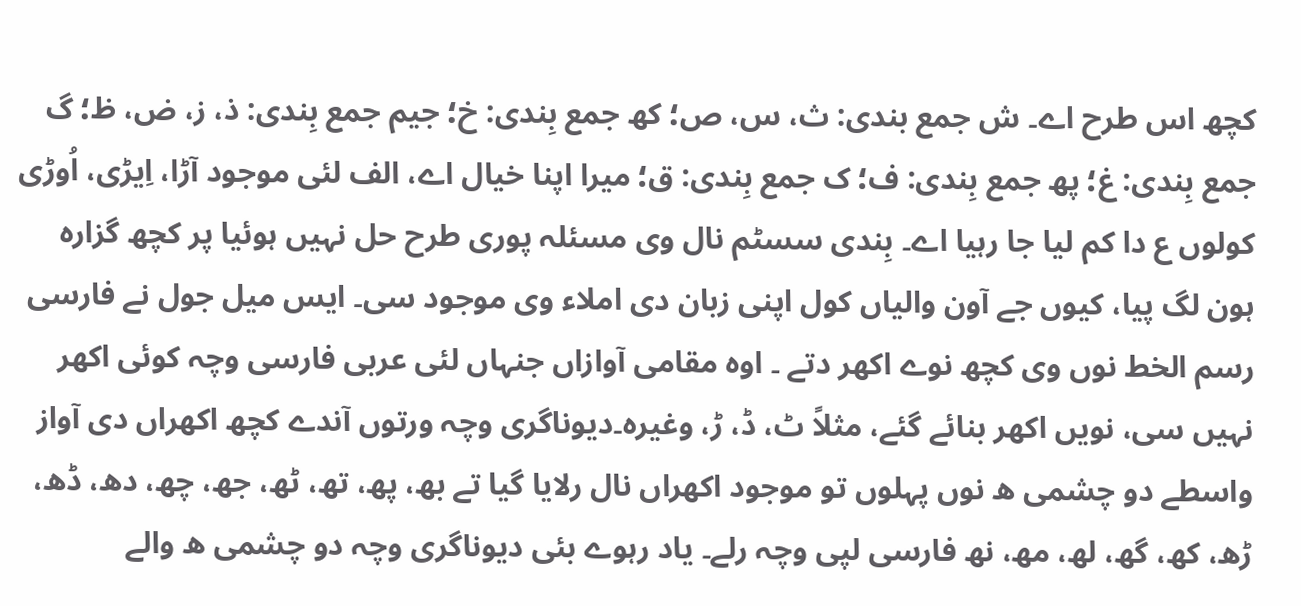کچھ اس طرح اے۔ ش جمع بندی: ث، س، ص؛ کھ جمع بِندی: خ؛ جیم جمع بِندی: ذ، ز، ض، ظ؛ گ جمع بِندی: غ؛ پھ جمع بِندی: ف؛ ک جمع بِندی: ق؛ میرا اپنا خیال اے، الف لئی موجود آڑا، اِیڑی، اُوڑی کولوں ع دا کم لیا جا رہیا اے۔ بِندی سسٹم نال وی مسئلہ پوری طرح حل نہیں ہوئیا پر کچھ گزارہ ہون لگ پیا، کیوں جے آون والیاں کول اپنی زبان دی املاء وی موجود سی۔ ایس میل جول نے فارسی رسم الخط نوں وی کچھ نوے اکھر دتے ۔ اوہ مقامی آوازاں جنہاں لئی عربی فارسی وچہ کوئی اکھر نہیں سی، نویں اکھر بنائے گئے، مثلاً ٹ، ڈ، ڑ، وغیرہ۔دیوناگری وچہ ورتوں آندے کچھ اکھراں دی آواز واسطے دو چشمی ھ نوں پہلوں تو موجود اکھراں نال رلایا گیا تے بھ، پھ، تھ، ٹھ، جھ، چھ، دھ، ڈھ، ڑھ، کھ، گھ، لھ، مھ، نھ فارسی لپی وچہ رلے۔ یاد رہوے بئی دیوناگری وچہ دو چشمی ھ والے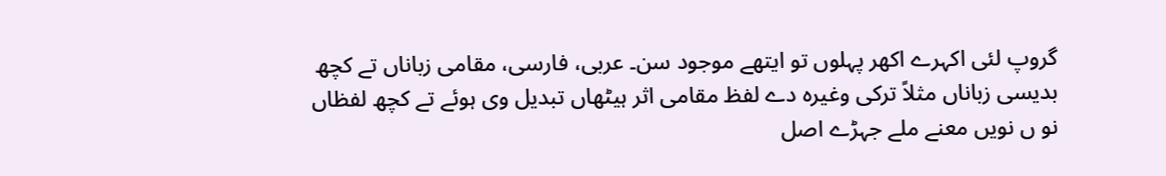گروپ لئی اکہرے اکھر پہلوں تو ایتھے موجود سن۔ عربی، فارسی، مقامی زباناں تے کچھ بدیسی زباناں مثلاً ترکی وغیرہ دے لفظ مقامی اثر ہیٹھاں تبدیل وی ہوئے تے کچھ لفظاں نو ں نویں معنے ملے جہڑے اصل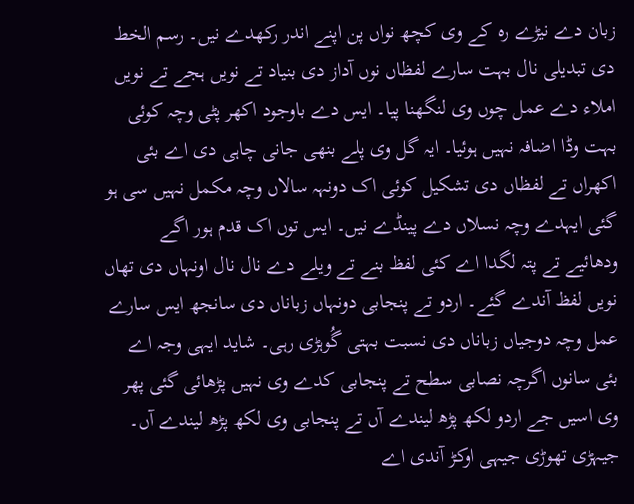زبان دے نیڑے رہ کے وی کچھ نواں پن اپنے اندر رکھدے نیں۔ رسم الخط دی تبدیلی نال بہت سارے لفظاں نوں آداز دی بنیاد تے نویں ہجے تے نویں املاء دے عمل چوں وی لنگھنا پیا۔ ایس دے باوجود اکھر پٹی وچہ کوئی بہت وڈا اضافہ نہیں ہوئیا۔ ایہ گل وی پلے بنھی جانی چاہی دی اے بئی اکھراں تے لفظاں دی تشکیل کوئی اک دونہہ سالاں وچہ مکمل نہیں سی ہو گئی ایہدے وچہ نسلاں دے پینڈے نیں۔ ایس توں اک قدم ہور اگے ودھائیے تے پتہ لگدا اے کئی لفظ بنے تے ویلے دے نال نال اونہاں دی تھاں نویں لفظ آندے گئے۔ اردو تے پنجابی دونہاں زباناں دی سانجھ ایس سارے عمل وچہ دوجیاں زباناں دی نسبت بہتی گُوہڑی رہی۔ شاید ایہی وجہ اے بئی سانوں اگرچہ نصابی سطح تے پنجابی کدے وی نہیں پڑھائی گئی پھر وی اسیں جے اردو لکھ پڑھ لیندے آں تے پنجابی وی لکھ پڑھ لیندے آں۔ جیہڑی تھوڑی جیہی اوکڑ آندی اے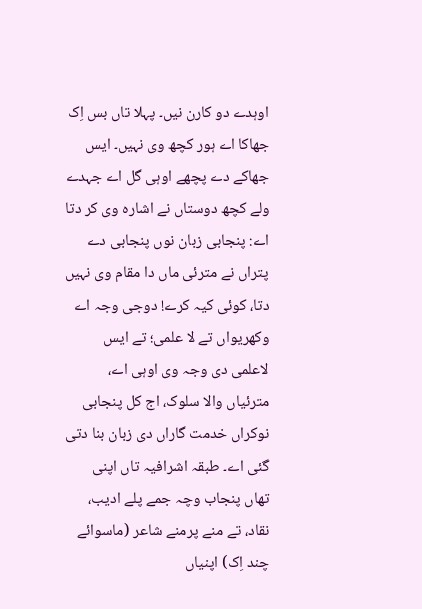اوہدے دو کارن نیں۔ پہلا تاں بس اِک جھاکا اے ہور کچھ وی نہیں۔ ایس جھاکے دے پچھے اوہی گل اے جہدے ولے کچھ دوستاں نے اشارہ وی کر دتا اے: پنجابی زبان نوں پنجابی دے پتراں نے مترئی ماں دا مقام وی نہیں دتا، کوئی کیہ کرے! دوجی وجہ اے وکھریواں تے لا علمی؛ تے ایس لاعلمی دی وجہ وی اوہی اے، مترئیاں والا سلوک، اج کل پنجابی نوکراں خدمت گاراں دی زبان بنا دتی گئی اے۔ طبقہ اشرافیہ تاں اپنی تھاں پنجاب وچہ جمے پلے ادیب، نقاد، تے منے پرمنے شاعر (ماسوائے چند اِک) اپنیاں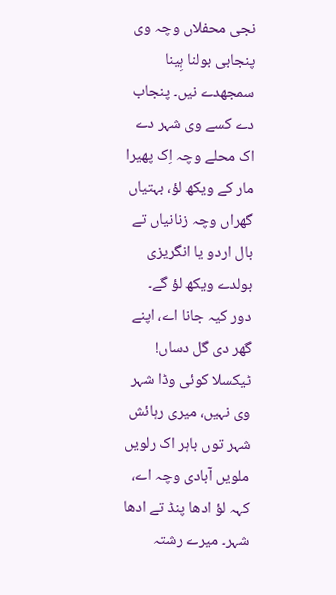نجی محفلاں وچہ وی پنجابی بولنا ہِینا سمجھدے نیں۔ پنجاب دے کسے وی شہر دے اک محلے وچہ اِک پھیرا مار کے ویکھ لؤ، بہتیاں گھراں وچہ زنانیاں تے بال اردو یا انگریزی بولدے ویکھ لؤ گے۔
دور کیہ جانا اے، اپنے گھر دی گل دساں! ٹیکسلا کوئی وڈا شہر وی نہیں، میری رہائش شہر توں باہر اک رلویں ملویں آبادی وچہ اے، کہہ لؤ ادھا پنڈ تے ادھا شہر۔ میرے رشتہ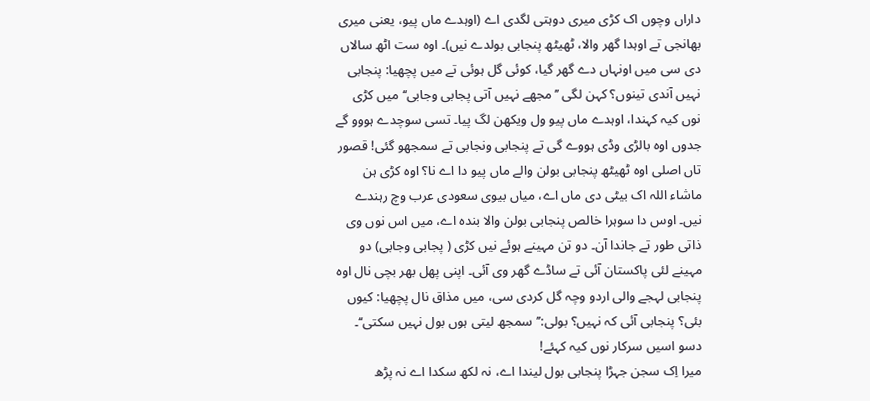داراں وچوں اک کڑی میری دوہتی لگدی اے (اوہدے ماں پیو، یعنی میری بھانجی تے اوہدا گھر والا، ٹھیٹھ پنجابی بولدے نیں)۔ اوہ ست اٹھ سالاں دی سی میں اونہاں دے گھر گیا، کوئی گل ہوئی تے میں پچھیا: پنجابی نہیں آندی تینوں؟ کہن لگی ’’مجھے نہیں آتی پجابی وجابی‘‘ میں کڑی نوں کیہ کہندا، اوہدے ماں پیو ول ویکھن لگ پیا۔ تسی سوچدے ہووو گے جدوں اوہ بالڑی وڈی ہووے گی تے پنجابی ونجابی تے سمجھو گئی! قصور تاں اصلی اوہ ٹھیٹھ پنجابی بولن والے ماں پیو دا اے نا؟ اوہ کڑی ہن ماشاء اللہ اک بیٹی دی ماں اے، میاں بیوی سعودی عرب وچ رہندے نیں۔ اوس دا سوہرا خالص پنجابی بولن والا بندہ اے، میں اس نوں وی ذاتی طور تے جاندا آن۔ دو تن مہینے ہوئے نیں کڑی ( پجابی وجابی) دو مہینے لئی پاکستان آئی تے ساڈے گھر وی آئی۔ اپنی پھل بھر بچی نال اوہ پنجابی لہجے والی اردو وچہ گل کردی سی، میں مذاق نال پچھیا: کیوں بئی؟ پنجابی آئی کہ نہیں؟ بولی:’’سمجھ لیتی ہوں بول نہیں سکتی‘‘۔ دسو اسیں سرکار نوں کیہ کہئے!
میرا اِک سجن جہڑا پنجابی بول لیندا اے، نہ لکھ سکدا اے نہ پڑھ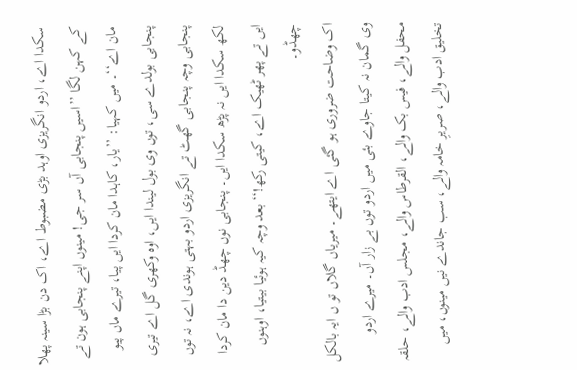سکدا اے، اردو انگریزی اوہد بڑی مضبوط اے، اک دن بڑا سینہ پھلا کے کہن لگا ’’اسیں پنجابی آں سر جی! مینوں اپنے پنجابی ہون تے مان اے‘‘۔ میں کہیا: ’’یار، کاہدا مان کردا ایں پیا، تیرے ماں پیو پنجابی بولدے سی، توں وی بول لیندا ایں، اوہ وکھری گل اے تیری پنجابی وچہ پنجابی گھٹ تے انگریزی اردو بہتی ہوندی اے، نہ توں لکھ سکدا ایں نہ پڑھ سکدا ایں۔ پنجابی نوں چھڈ دین دا مان کردا ایں تے پھر ٹھیک اے، کیتی رکھ!‘‘ بعد وچہ کیہ ہوئیا بیتیا، اوہنوں چھڈو۔
اک وضاحت ضروری ہو گئی اے ایتھے۔ میریاں گلاں تو ں ایہ بالکل وی گمان نہ کیتا جاوے بئی میں اردو توں بے زار آں۔ میرے اردو محفل والے، فیس بک والے، القرطاس والے، مجلس ادب والے، حلقہ تخلیق ادب والے، صریرِ خامہ والے، سب جاندے نیں مینوں، میں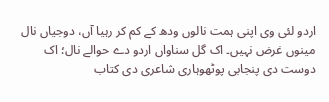اردو لئی وی اپنی ہمت نالوں ودھ کے کم کر رہیا آں، دوجیاں نال مینوں غرض نہیں۔ اک گل سناواں اردو دے حوالے نال؛ اک دوست دی پنجابی پوٹھوہاری شاعری دی کتاب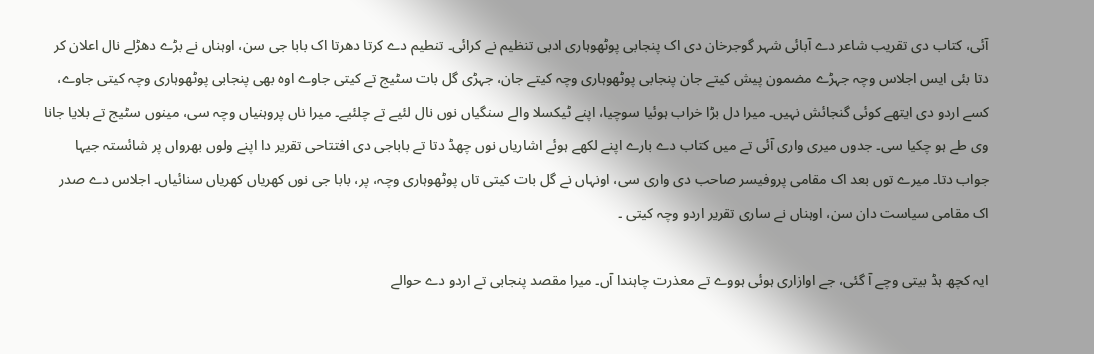آئی، کتاب دی تقریب شاعر دے آبائی شہر گوجرخان دی اک پنجابی پوٹھوہاری ادبی تنظیم نے کرائی۔ تنطیم دے کرتا دھرتا اک بابا جی سن، اوہناں نے بڑے دھڑلے نال اعلان کر دتا بئی ایس اجلاس وچہ جہڑے مضمون پیش کیتے جان پنجابی پوٹھوہاری وچہ کیتے جان، جہڑی گل بات سٹیج تے کیتی جاوے اوہ بھی پنجابی پوٹھوہاری وچہ کیتی جاوے، کسے اردو دی ایتھے کوئی گنجائش نہیں۔ میرا دل بڑا خراب ہوئیا سوچیا، اپنے ٹیکسلا والے سنگیاں نوں نال لئیے تے چلئیے۔ میرا ناں پروہنیاں وچہ سی، مینوں سٹیج تے بلایا جانا وی طے ہو چکیا سی۔ جدوں میری واری آئی تے میں کتاب دے بارے اپنے لکھے ہوئے اشاریاں نوں چھڈ دتا تے باباجی دی افتتاحی تقریر دا اپنے ولوں بھرواں پر شائستہ جیہا جواب دتا۔ میرے توں بعد اک مقامی پروفیسر صاحب دی واری سی، اونہاں نے گل بات کیتی تاں پوٹھوہاری وچہ، پر، بابا جی نوں کھریاں کھریاں سنائیاں۔ اجلاس دے صدر اک مقامی سیاست دان سن، اوہناں نے ساری تقریر اردو وچہ کیتی ۔

ایہ کچھ ہڈ بیتی وچے آ گئی، جے اوازاری ہوئی ہووے تے معذرت چاہندا آں۔ میرا مقصد پنجابی تے اردو دے حوالے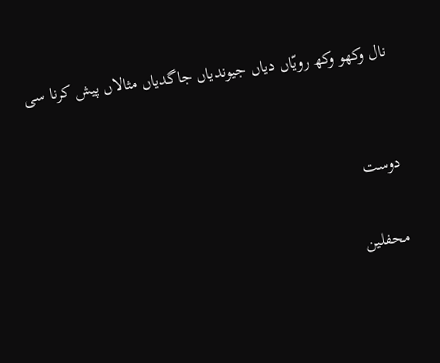نال وکھو وکھ رویّاں دیاں جیوندیاں جاگدیاں مثالاں پیش کرنا سی


دوست

محفلین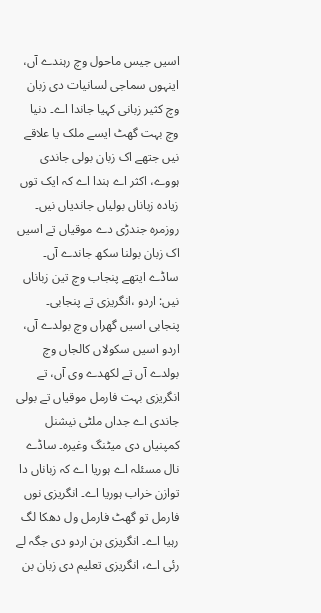اسیں جیس ماحول وچ رہندے آں، اینہوں سماجی لسانیات دی زبان وچ کثیر زبانی کہیا جاندا اے۔ دنیا وچ بہت گھٹ ایسے ملک یا علاقے نیں جتھے اک زبان بولی جاندی ہووے، اکثر اے ہندا اے کہ ایک توں زیادہ زباناں بولیاں جاندیاں نیں۔ روزمرہ جندڑی دے موقیاں تے اسیں اک زبان بولنا سکھ جاندے آں۔ ساڈے ایتھے پنجاب وچ تین زباناں نیں: اردو ،انگریزی تے پنجابی۔ پنجابی اسیں گھراں وچ بولدے آں، اردو اسیں سکولاں کالجاں وچ بولدے آں تے لکھدے وی آں، تے انگریزی بہت فارمل موقیاں تے بولی جاندی اے جداں ملٹی نیشنل کمپنیاں دی میٹنگ وغیرہ۔ ساڈے نال مسئلہ اے ہوریا اے کہ زباناں دا توازن خراب ہوریا اے۔ انگریزی نوں فارمل تو گھٹ فارمل ول دھکا لگ رہیا اے۔ انگریزی ہن اردو دی جگہ لے رئی اے، انگریزی تعلیم دی زبان بن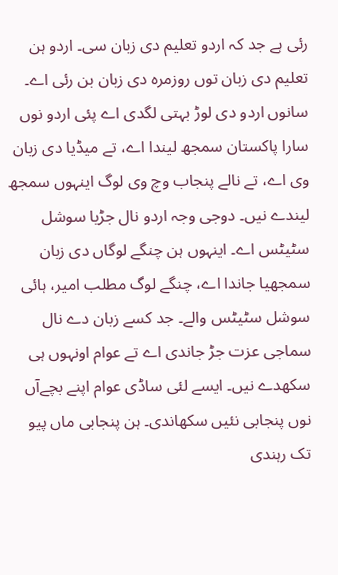رئی ہے جد کہ اردو تعلیم دی زبان سی۔ اردو ہن تعلیم دی زبان توں روزمرہ دی زبان بن رئی اے۔ سانوں اردو دی لوڑ بہتی لگدی اے پئی اردو نوں سارا پاکستان سمجھ لیندا اے، تے میڈیا دی زبان وی اے، تے نالے پنجاب وچ وی لوگ اینہوں سمجھ لیندے نیں۔ دوجی وجہ اردو نال جڑیا سوشل سٹیٹس اے۔ اینہوں ہن چنگے لوگاں دی زبان سمجھیا جاندا اے، چنگے لوگ مطلب امیر، ہائی سوشل سٹیٹس والے۔ جد کسے زبان دے نال سماجی عزت جڑ جاندی اے تے عوام اونہوں ہی سکھدے نیں۔ ایسے لئی ساڈی عوام اپنے بچےآں نوں پنجابی نئیں سکھاندی۔ ہن پنجابی ماں پیو تک رہندی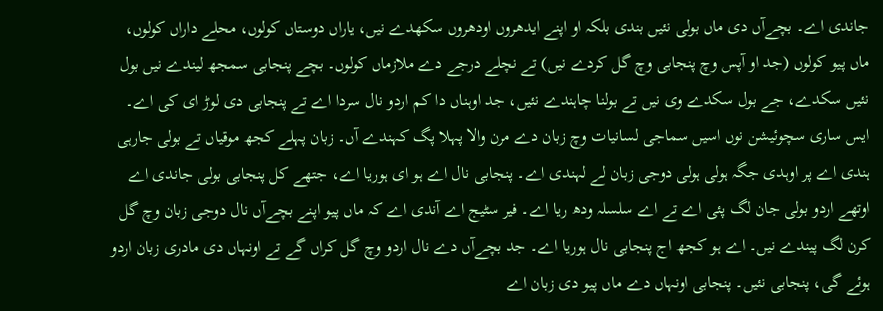جاندی اے۔ بچےآں دی ماں بولی نئیں بندی بلکہ او اپنے ایدھروں اودھروں سکھدے نیں، یاراں دوستاں کولوں، محلے داراں کولوں، ماں پیو کولوں (جد او آپس وچ پنجابی وچ گل کردے نیں) تے نچلے درجے دے ملازماں کولوں۔ بچے پنجابی سمجھ لیندے نیں بول نئیں سکدے، جے بول سکدے وی نیں تے بولنا چاہندے نئیں، جد اوہناں دا کم اردو نال سردا اے تے پنجابی دی لوڑ ای کی اے۔ ایس ساری سچوئیشن نوں اسیں سماجی لسانیات وچ زبان دے مرن والا پہلا پگ کہندے آں۔ زبان پہلے کجھ موقیاں تے بولی جارہی ہندی اے پر اوہدی جگہ ہولی ہولی دوجی زبان لے لہندی اے۔ پنجابی نال اے ہو ای ہوریا اے، جتھے کل پنجابی بولی جاندی اے اوتھے اردو بولی جان لگ پئی اے تے اے سلسلہ ودھ ریا اے۔ فیر سٹیج اے آندی اے کہ ماں پیو اپنے بچےآں نال دوجی زبان وچ گل کرن لگ پیندے نیں۔ اے ہو کجھ اج پنجابی نال ہوریا اے۔ جد بچےآں دے نال اردو وچ گل کراں گے تے اونہاں دی مادری زبان اردو ہوئے گی، پنجابی نئیں۔ پنجابی اونہاں دے ماں پیو دی زبان اے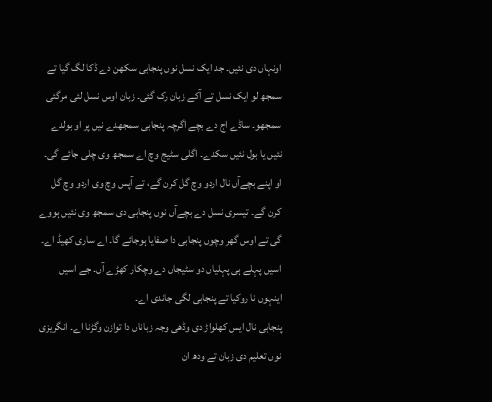اونہاں دی نئیں۔ جد ایک نسل نوں پنجابی سکھن دے ڈکا لگ گیا تے سمجھ لو ایک نسل تے آکے زبان رک گئی۔ زبان اوس نسل لئی مرگئی سمجھو۔ ساڈے اج دے بچے اگرچہ پنجابی سمجھدے نیں پر او بولدے نئیں یا بول نئیں سکدے۔ اگلی سٹیج وچ اے سمجھ وی چلی جائے گی۔ او اپنے بچےآں نال اردو وچ گل کرن گے، تے آپس وچ وی اردو وچ گل کرن گے۔ تیسری نسل دے بچےآں نوں پنجابی دی سمجھ وی نئیں ہووے گی تے اوس گھر وچوں پنجابی دا صفایا ہوجائے گا۔ اے ساری کھیڈ اے۔ اسیں پہلے ہی پہلیاں دو سٹیجاں دے وچکار کھڑے آں۔ جے اسیں اینہوں نا روکیا تے پنجابی لگی جاندی اے۔
پنجابی نال ایس کھلواڑ دی وڈھی وجہ زباناں دا توازن وگڑنا اے۔ انگریزی نوں تعلیم دی زبان تے ودھ ان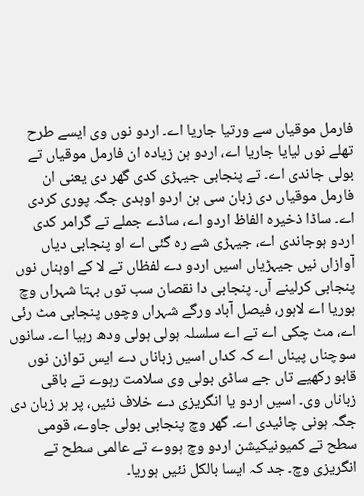فارمل موقیاں سے ورتیا جاریا اے۔ اردو نوں وی ایسے طرح تھلے نوں لیایا جاریا اے، اردو ہن زیادہ ان فارمل موقیاں تے بولی جاندی اے۔ تے پنجابی جیہڑی کدی گھر دی یعنی ان فارمل موقیاں دی زبان سی ہن اردو اوہدی جگہ پوری کردی اے۔ ساڈا ذخیرہ الفاظ اردو اے، ساڈے جملے تے گرامر کدی اردو ہوجاندی اے، جیہڑی شے رہ گئی اے او پنجابی دیاں آوازاں نیں جیہڑیاں اسیں اردو دے لفظاں تے لا کے اوہناں نوں پنجابی کرلینے آں۔ پنجابی دا نقصان سب توں بہتا شہراں وچ ہوریا اے لاہور، فیصل آباد ورگے شہراں وچوں پنجابی مٹ رئی اے، مٹ چکی اے تے اے سلسلہ ہولی ہولی ودھ رہیا اے۔ سانوں سوچناں پیناں اے کہ کداں اسیں زباناں دے ایس توازن نوں قابو رکھیے تاں جے ساڈی بولی وی سلامت رہوے تے باقی زباناں وی۔ اسیں اردو یا انگریزی دے خلاف نئیں، پر ہر زبان دی جگہ ہونی چائیدی اے۔ گھر وچ پنجابی بولی جاوے، قومی سطح تے کمیونیکیشن اردو وچ ہووے تے عالمی سطح تے انگریزی وچ۔ جد کہ ایسا بالکل نئیں ہوریا۔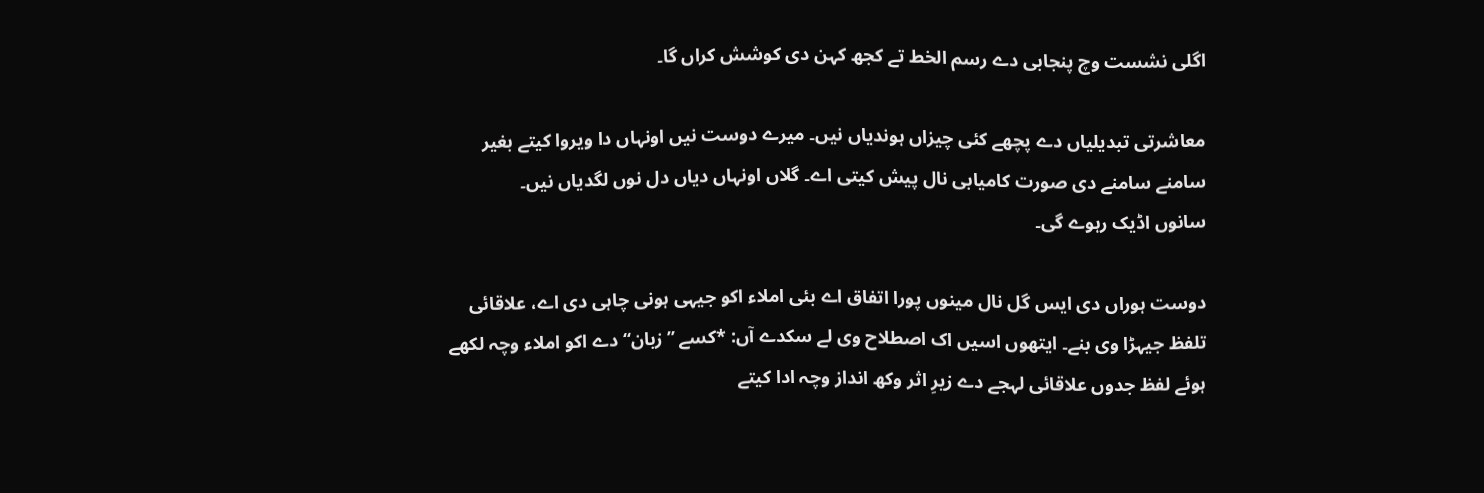اگلی نشست وچ پنجابی دے رسم الخط تے کجھ کہن دی کوشش کراں گا۔

معاشرتی تبدیلیاں دے پچھے کئی چیزاں ہوندیاں نیں۔ میرے دوست نیں اونہاں دا ویروا کیتے بغیر سامنے سامنے دی صورت کامیابی نال پیش کیتی اے۔ گلاں اونہاں دیاں دل نوں لگدیاں نیں۔
سانوں اڈیک رہوے گی۔

دوست ہوراں دی ایس گل نال مینوں پورا اتفاق اے بئی املاء اکو جیہی ہونی چاہی دی اے، علاقائی تلفظ جیہڑا وی بنے۔ ایتھوں اسیں اک اصطلاح وی لے سکدے آں: *کسے ’’زبان‘‘ دے اکو املاء وچہ لکھے ہوئے لفظ جدوں علاقائی لہجے دے زیرِ اثر وکھ انداز وچہ ادا کیتے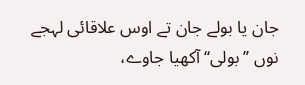جان یا بولے جان تے اوس علاقائی لہجے نوں ’’بولی‘‘ آکھیا جاوے،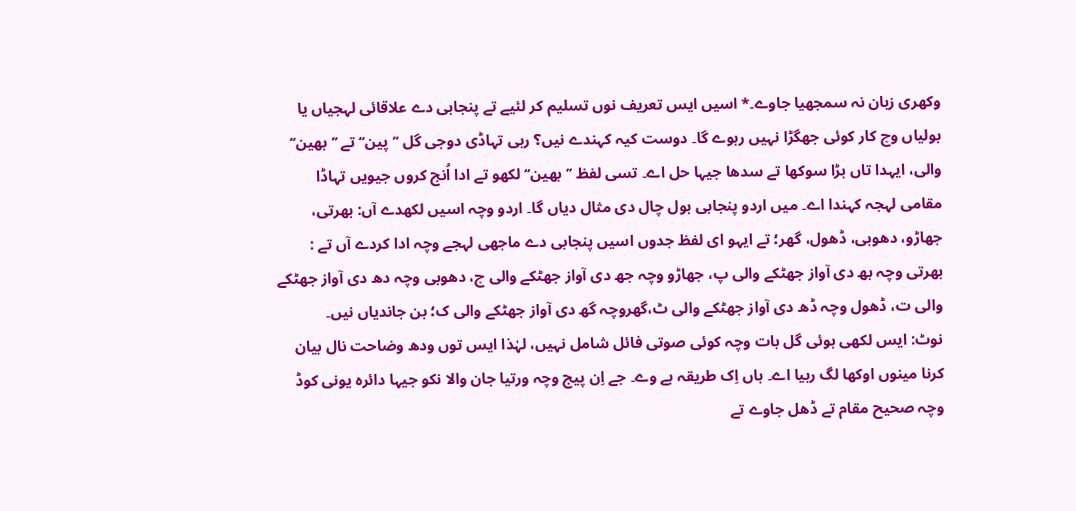وکھری زبان نہ سمجھیا جاوے۔* اسیں ایس تعریف نوں تسلیم کر لئیے تے پنجابی دے علاقائی لہجیاں یا بولیاں وچ کار کوئی جھگڑا نہیں رہوے گا۔ دوست کیہ کہندے نیں؟ رہی تہاڈی دوجی گل ’’پین‘‘ تے ’’بھین‘‘ والی، ایہدا تاں بڑا سوکھا تے سدھا جیہا حل اے۔ تسی لفظ ’’بھین‘‘ لکھو تے ادا اُنج کروں جیویں تہاڈا مقامی لہجہ کہندا اے۔ میں اردو پنجابی بول چال دی مثال دیاں گا۔ اردو وچہ اسیں لکھدے آں: بھرتی، جھاڑو، دھوبی، ڈھول، گھر؛ تے ایہو ای لفظ جدوں اسیں پنجابی دے ماجھی لہجے وچہ ادا کردے آں تے : بھرتی وچہ بھ دی آواز جھٹکے والی پ، جھاڑو وچہ جھ دی آواز جھٹکے والی چ، دھوبی وچہ دھ دی آواز جھٹکے والی ت، ڈھول وچہ ڈھ دی آواز جھٹکے والی ٹ،گھروچہ گھ دی آواز جھٹکے والی ک؛ بن جاندیاں نیں۔
نوٹ: ایس لکھی ہوئی گل بات وچہ کوئی صوتی فائل شامل نہیں، لہٰذا ایس توں ودھ وضاحت نال بیان کرنا مینوں اوکھا لگ رہیا اے۔ ہاں اِک طریقہ ہے وے۔ جے اِن پیج وچہ ورتیا جان والا نکو جیہا دائرہ یونی کوڈ وچہ صحیح مقام تے ڈھل جاوے تے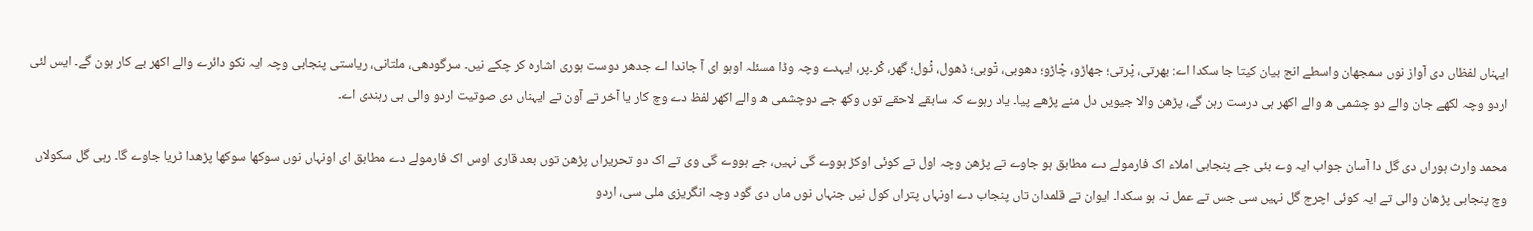ایہناں لفظاں دی آواز نوں سمجھان واسطے انج بیان کیتا جا سکدا اے: بھرتی، پْرتی؛ جھاڑو، چْاڑو؛ دھوبی، تْوبی؛ ڈھول، ٹْول؛ گھر، کْر۔پر، ایہدے وچہ وڈا مسئلہ اوہو ای آ جاندا اے جدھر دوست ہوری اشارہ کر چکے نیں۔ سرگودھی، ملتانی، ریاستی پنجابی وچہ ایہ نکو دائرے والے اکھر بے کار ہون گے۔ ایس لئی اردو وچہ لکھے جان والے دو چشمی ھ والے اکھر ہی درست رہن گے، پڑھن والا جیویں دل منے پڑھے پیا۔ یاد رہوے کہ سابقے لاحقے توں وکھ جے دوچشمی ھ والے اکھر لفظ دے وچ کار یا آخر تے آون تے ایہناں دی صوتیت اردو والی ہی رہندی اے۔

محمد وارث ہوراں دی گل دا آسان جواب ایہ وے بئی جے پنجابی املاء اک فارمولے دے مطابق ہو جاوے تے پڑھن وچہ اول تے کوئی اوکڑ ہووے گی نہیں، جے ہووے گی وی تے اک دو تحریراں پڑھن توں بعد قاری اوس اک فارمولے دے مطابق ای اونہاں نوں سوکھا سوکھا پڑھدا ٹریا جاوے گا۔ رہی گل سکولاں وچ پنجابی پڑھان والی تے ایہ کوئی اچرج گل نہیں سی جس تے عمل نہ ہو سکدا۔ ایوان تے قلمدان تاں پنجاب دے اونہاں پتراں کول نیں جنہاں نوں ماں دی گود وچہ انگریزی ملی سی، اردو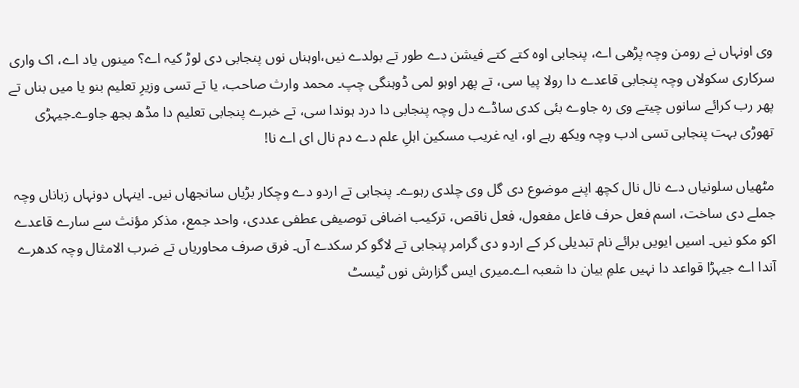وی اونہاں نے رومن وچہ پڑھی اے، پنجابی اوہ کتے کتے فیشن دے طور تے بولدے نیں،اوہناں نوں پنجابی دی لوڑ کیہ اے؟ مینوں یاد اے، اک واری سرکاری سکولاں وچہ پنجابی قاعدے دا رولا پیا سی، تے پھر اوہو لمی ڈوہنگی چپ۔ محمد وارث صاحب، یا تے تسی وزیرِ تعلیم بنو یا میں بناں تے پھر رب کرائے سانوں چیتے وی رہ جاوے بئی کدی ساڈے دل وچہ پنجابی دا درد ہوندا سی، تے خبرے پنجابی تعلیم دا مڈھ بجھ جاوے۔جیہڑی تھوڑی بہت پنجابی تسی ادب وچہ ویکھ رہے او، ایہ غریب مسکین اہلِ علم دے دم نال ای اے نا!

مٹھیاں سلونیاں دے نال نال کچھ اپنے موضوع دی گل وی چلدی رہوے۔ پنجابی تے اردو دے وچکار بڑیاں سانجھاں نیں۔ اینہاں دونہاں زباناں وچہ جملے دی ساخت، اسم فعل حرف فاعل مفعول، فعل ناقص، ترکیب اضافی توصیفی عطفی عددی، واحد جمع، مذکر مؤنث سے سارے قاعدے اکو مکو نیں۔ اسیں ایویں برائے نام تبدیلی کر کے اردو دی گرامر پنجابی تے لاگو کر سکدے آں۔ فرق صرف محاوریاں تے ضرب الامثال وچہ کدھرے آندا اے جیہڑا قواعد دا نہیں علمِ بیان دا شعبہ اے۔میری ایس گزارش نوں ٹیسٹ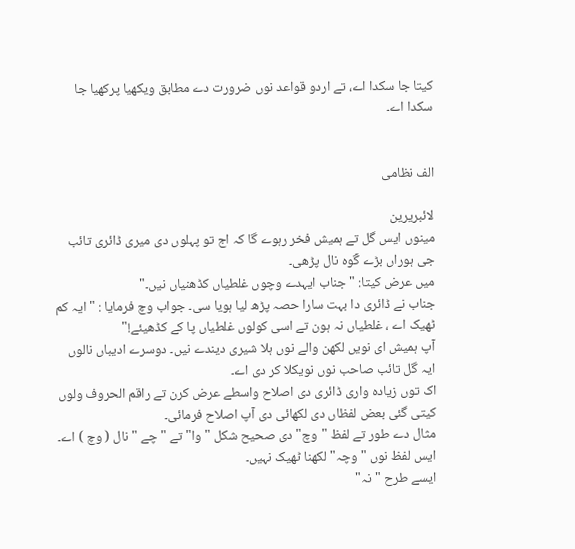کیتا جا سکدا اے، تے اردو قواعد نوں ضرورت دے مطابق ویکھیا پرکھیا جا سکدا اے۔


الف نظامی

لائبریرین
مینوں ایس گل تے ہمیش فخر رہوے گا کہ اج تو پہلوں دی میری ڈائری تائب جی ہوراں بڑے گَوہ نال پڑھی۔
میں عرض کیتا: " جناب ایہدے وچوں غلطیاں کڈھنیاں نیں۔"
جناب نے ڈائری دا بہت سارا حصہ پڑھ لیا ہویا سی۔ جواب وچ فرمایا : " ایہ کم ٹھیک اے ، غلطیاں نہ ہون تے اسی کولوں غلطیاں پا کے کڈھیئے!"
آپ ہمیش ای نویں لکھن والے نوں ہلا شیری دیندے نیں۔ دوسرے ادیباں نالوں ایہ گل تائب صاحب نوں نویکلا کر دی اے۔
اک توں زیادہ واری ڈائری دی اصلاح واسطے عرض کرن تے راقم الحروف ولوں کیتی گئی بعض لفظاں دی لکھائی دی آپ اصلاح فرمائی۔
مثال دے طور تے لفظ "وچ" دی صحیح شکل "وا" تے " چے " نال ( وچ ) اے۔ ایس لفظ نوں "وچہ" لکھنا ٹھیک نہیں۔
ایسے طرح "نہ"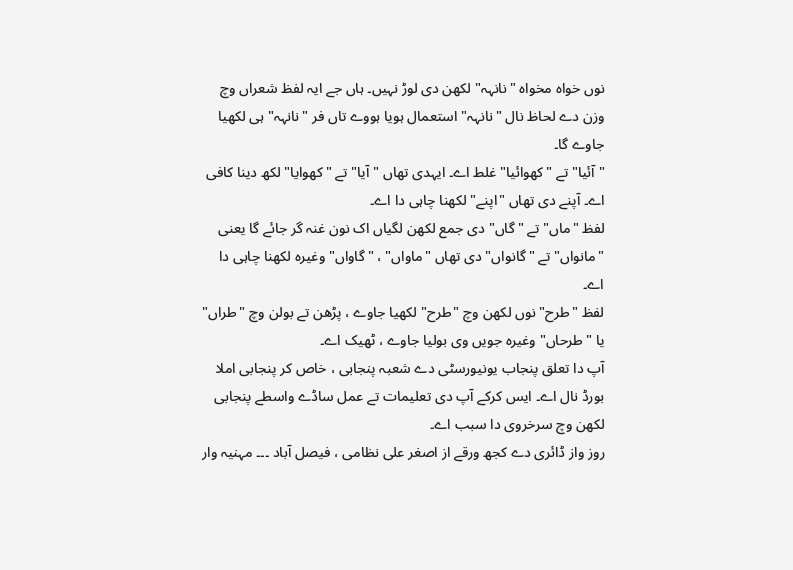نوں خواہ مخواہ "نانہہ" لکھن دی لوڑ نہیں۔ ہاں جے ایہ لفظ شعراں وچ وزن دے لحاظ نال "نانہہ" استعمال ہویا ہووے تاں فر "نانہہ" ہی لکھیا جاوے گا۔
"آئیا" تے "کھوائیا" غلط اے۔ ایہدی تھاں "آیا" تے "کھوایا" لکھ دینا کافی اے۔ آپنے دی تھاں "اپنے" لکھنا چاہی دا اے۔
لفظ "ماں" تے "گاں" دی جمع لکھن لگیاں اک نون غنہ گر جائے گا یعنی "مانواں" تے "گانواں" دی تھاں "ماواں" ، "گاواں" وغیرہ لکھنا چاہی دا اے۔
لفظ "طرح" نوں لکھن وچ "طرح" لکھیا جاوے ، پڑھن تے بولن وچ "طراں" یا "طرحاں" وغیرہ جویں وی بولیا جاوے ، ٹھیک اے۔
آپ دا تعلق پنجاب یونیورسٹی دے شعبہ پنجابی ، خاص کر پنجابی املا بورڈ نال اے۔ ایس کرکے آپ دی تعلیمات تے عمل ساڈے واسطے پنجابی لکھن وچ سرخروی دا سبب اے۔
روز واز ڈائری دے کجھ ورقے از اصغر علی نظامی ، فیصل آباد ۔۔۔ مہنیہ وار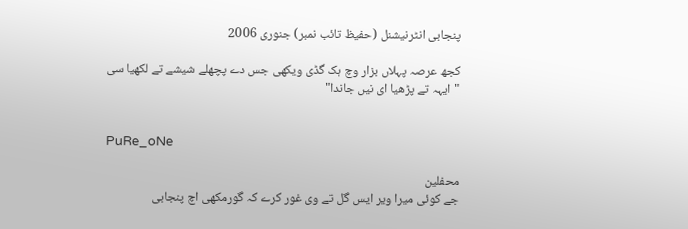پنجابی انٹرنیشنل (حفیظ تائب نمبر) جنوری 2006

کجھ عرصہ پہلاں بزار وچ ہک گڈی ویکھی جس دے پچھلے شیشے تے لکھیا سی
"ایہہ تے پڑھیا ای نیں جاندا"


PuRe_oNe

محفلین
جے کوئی میرا ویر ایس گل تے وی غور کرے کہ گورمکھی اچ پنجابی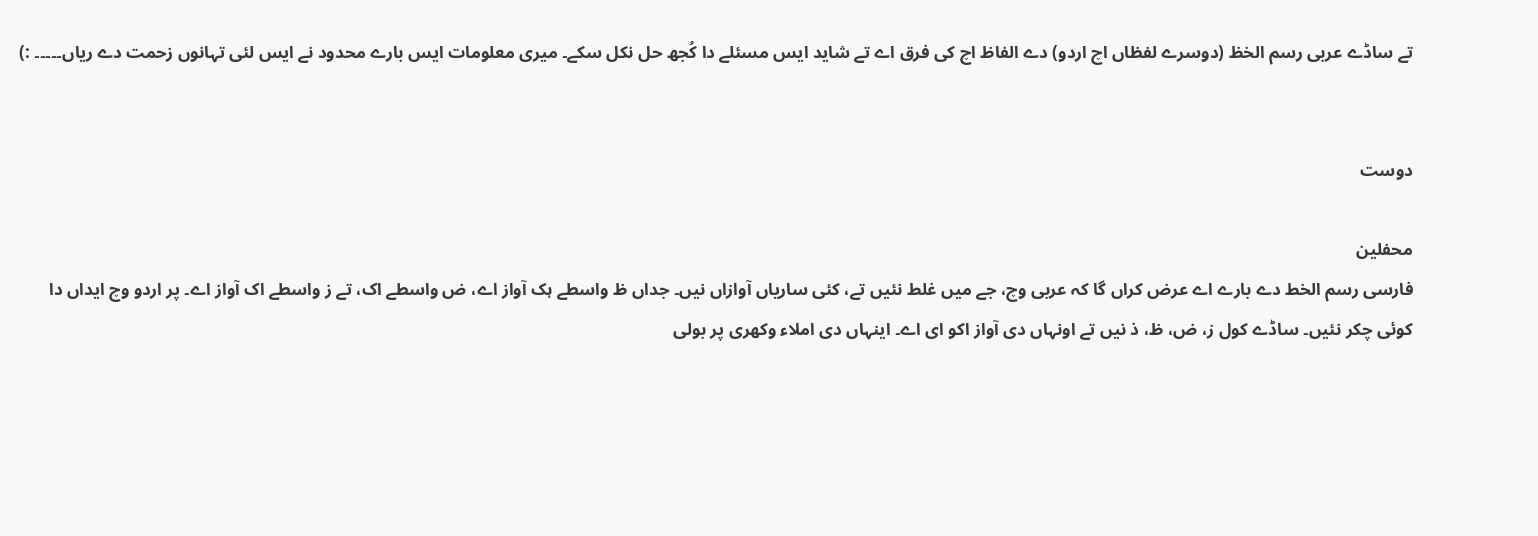تے ساڈے عربی رسم الخظ (دوسرے لفظاں اچ اردو) دے الفاظ اچ کی فرق اے تے شاید ایس مسئلے دا کُجھ حل نکل سکے۔ میری معلومات ایس بارے محدود نے ایس لئی تہانوں زحمت دے ریاں۔۔۔۔۔ :)


دوست

محفلین
فارسی رسم الخط دے بارے اے عرض کراں گا کہ عربی وچ، جے میں غلط نئیں تے، کئی ساریاں آوازاں نیں۔ جداں ظ واسطے ہک آواز اے، ض واسطے اک، تے ز واسطے اک آواز اے۔ پر اردو وچ ایداں دا کوئی چکر نئیں۔ ساڈے کول ز، ض، ظ، ذ نیں تے اونہاں دی آواز اکو ای اے۔ اینہاں دی املاء وکھری پر بولی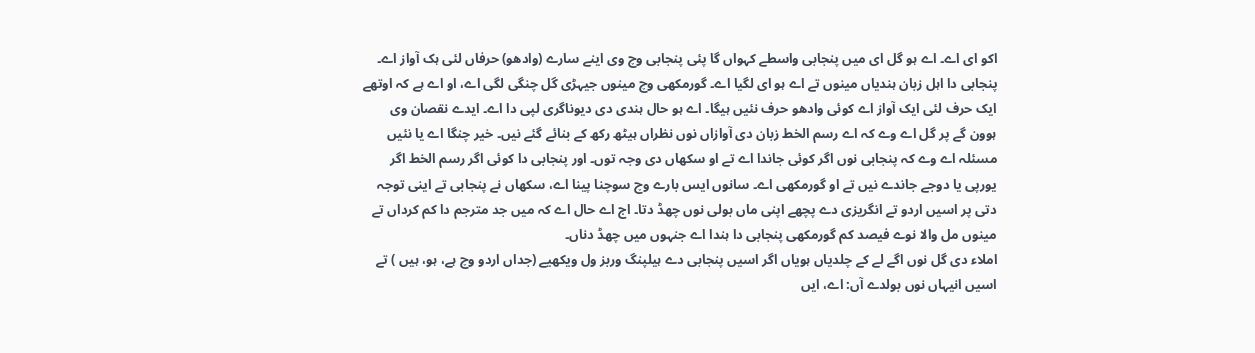اکو ای اے۔ اے ہو گل ای میں پنجابی واسطے کہواں گا پئی پنجابی وچ وی اینے سارے (وادھو) حرفاں لئی ہک آواز اے۔ پنجابی دا اہل زبان ہندیاں مینوں تے اے ہو ای لگیا اے۔ گورمکھی وچ مینوں جیہڑی گل چنگی لگی اے، او اے ہے کہ اوتھے ایک حرف لئی ایک آواز اے کوئی وادھو حرف نئیں ہیگا۔ اے ہو حال ہندی دی دیوناگری لپی دا اے۔ ایدے نقصان وی ہوون گے پر گل اے وے کہ اے رسم الخط زبان دی آوازاں نوں نظراں ہیٹھ رکھ کے بنائے گئے نیں۔ خیر چنگا اے یا نئیں مسئلہ اے وے کہ پنجابی نوں اگر کوئی جاندا اے تے او سکھاں دی وجہ توں۔ اور پنجابی دا کوئی اگر رسم الخط اگر یورپی یا دوجے جاندے نیں تے او گورمکھی اے۔ سانوں ایس بارے وچ سوچنا پینا اے، سکھاں نے پنجابی تے اینی توجہ دتی پر اسیں اردو تے انگریزی دے پچھے اپنی ماں بولی نوں چھڈ دتا۔ اج اے حال اے کہ میں جد مترجم دا کم کرداں تے مینوں مل والا نوے فیصد کم گورمکھی پنجابی دا ہندا اے جنہوں میں چھڈ دناں۔
املاء دی گل نوں اگے لے کے چلدیاں ہویاں اگر اسیں پنجابی دے ہیلپنگ وربز ول ویکھیے (جداں اردو وچ ہے، ہو، ہیں ) تے اسیں انیہاں نوں بولدے آں: اے، ایں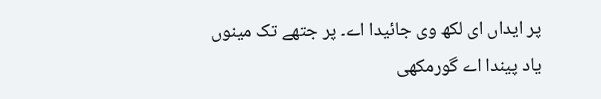پر ایداں ای لکھ وی جائیدا اے۔ پر جتھے تک مینوں یاد پیندا اے گورمکھی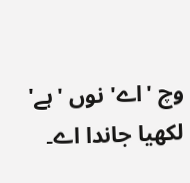وچ 'اے' نوں 'ہے' لکھیا جاندا اے۔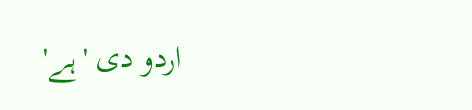اردو دی 'ہے'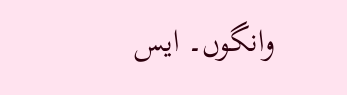وانگوں۔ ایس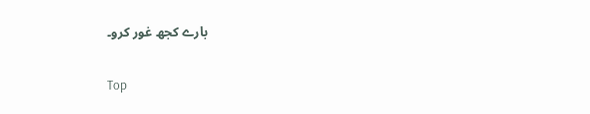بارے کجھ غور کرو۔

Top